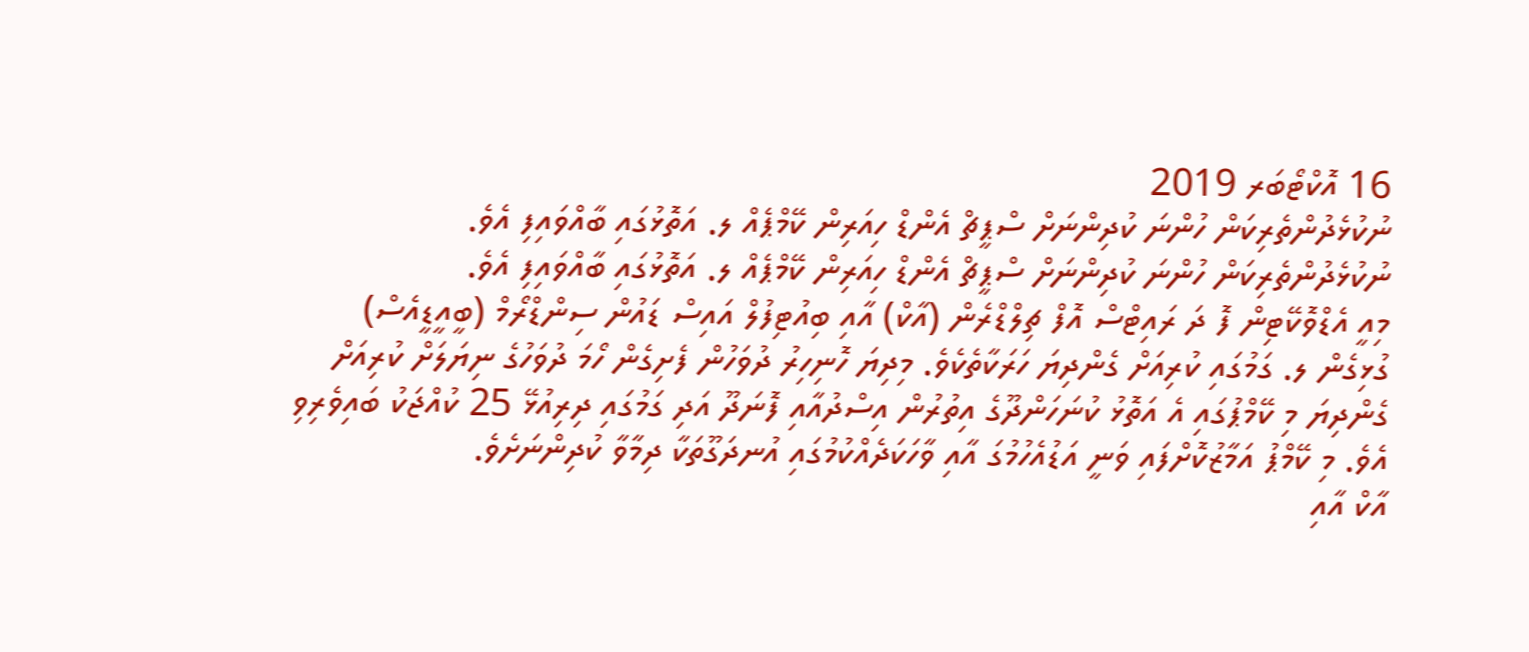16 އޮކްޓޯބަރ 2019
ނުކުޅެދުންތެރިކަން ހުންނަ ކުދިންނަށް ސްޕީޗް އެންޑް ހިއަރިން ކޭމްޕެއް ލ. އަތޮޅުގައި ބާއްވައިފި އެވެ.
ނުކުޅެދުންތެރިކަން ހުންނަ ކުދިންނަށް ސްޕީޗް އެންޑް ހިއަރިން ކޭމްޕެއް ލ. އަތޮޅުގައި ބާއްވައިފި އެވެ.
މިއީ އެޑްވޮކޭޓިން ފޮ ދަ ރައިޓްސް އޮފް ޗިލްޑްރެން (އާކް) އާއި ބިއުޓިފުލް އައިސް ޑައުން ސިންޑްރޯމް (ބީއީޑީއެސް) ގުޅިގެން ލ. ގަމުގައި ކުރިއަށް ގެންދިޔަ ހަރަކާތެކެވެ. މިދިޔަ ހޮނިހިރު ދުވަހުން ފެށިގެން ހޯމަ ދުވަހުގެ ނިޔަލަށް ކުރިއަށް ގެންދިޔަ މި ކޭމްޕުގައި އެ އަތޮޅު ކުނަހަންދޫގެ އިތުރުން އިސްދުއާއި ފޮނަދޫ އަދި ގަމުގައި ދިރިއުޅޭ 25 ކުއްޖަކު ބައިވެރިވި އެވެ. މި ކޭމްޕު އަމާޒުކޮށްފައި ވަނީ އަޑުއެހުމުގަ އާއި ވާހަކަދެއްކުމުގައި އުނދަގޫތަކާ ދިމާވާ ކުދިންނަށެވެ.
އާކް އާއި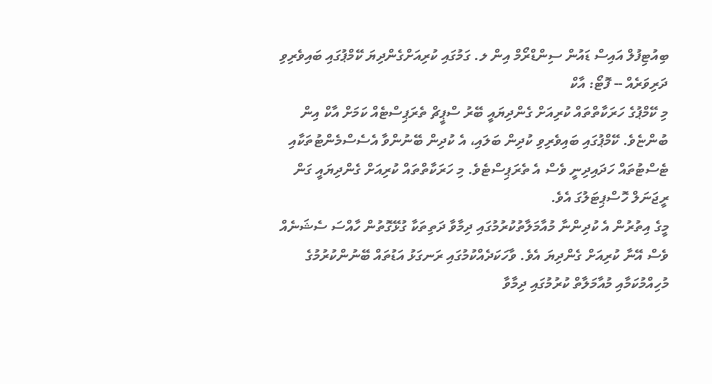ބިއުޓިފުލް އައިސް ޑައުން ސިންޑްރޯމް އިން ލ. ގަމުގައި ކުރިއަށްގެންދިޔަ ކޭމްޕުގައި ބައިވެރިވި ދަރިވަރެއް -- ފޮޓޯ: އާކް
މި ކޭމްޕުގެ ހަރަކާތްތައް ކުރިއަށް ގެންދިޔައީ ބޭރު ސްޕީޗް ތެރަޕިސްޓެއް ކަމަށް އާކް އިން ބުންޏެވެ. ކޭމްޕުގައި ބައިވެރިވި ކުދިން ބަލައި، އެ ކުދިން ބޭނުންވާ އެސެސްމެންޓުތަކާއި ޓެސްޓުތައް ހަދައިދިނީ ވެސް އެ ތެރަޕިސްޓެވެ. މި ހަރަކާތްތައް ކުރިއަށް ގެންދިޔައީ ގަން ރީޖަނަލް ހޮސްޕިޓަލުގަ އެވެ.
މީގެ އިތުރުން އެ ކުދިންނާ މުއާމަލާތުކުރުމުގައި ދިމާވާ ދަތިތަކާ ގުޅޭގޮތުން ހާއްސަ ސެޝަނެއް ވެސް އޭނާ ކުރިއަށް ގެންދިޔަ އެވެ. ވާހަކަދެއްކުމުގައި ރަނގަޅު އަޑުތައް ބޭނުންކުރުމުގެ މުހިއްމުކަމާއި މުއާމަލާތް ކުރުމުގައި ދިމާވާ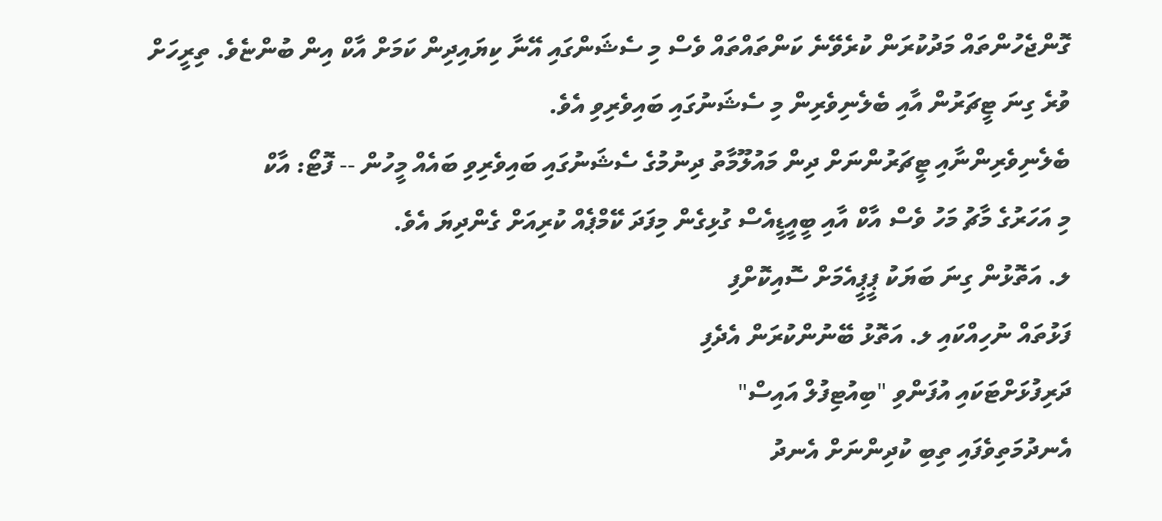ގޮންޖެހުންތައް މަދުކުރަން ކުރެވޭނެ ކަންތައްތައް ވެސް މި ސެޝަންގައި އޭނާ ކިޔައިދިން ކަމަށް އާކް އިން ބުންޏެވެ. ތިރީހަށް ވުރެ ގިނަ ޓީޗަރުން އާއި ބެލެނިވެރިން މި ސެޝަނުގައި ބައިވެރިވި އެވެ.
ބެލެނިވެރިންނާއި ޓީޗަރުންނަށް ދިން މައުލޫމާތު ދިނުމުގެ ސެޝަނުގައި ބައިވެރިވި ބައެއް މީހުން -- ފޮޓޯ: އާކް
މި އަހަރުގެ މާޗު މަހު ވެސް އާކް އާއި ބީއީޑީއެސް ގުޅިގެން މިފަދަ ކޭމްޕެއް ކުރިއަށް ގެންދިޔަ އެވެ.
ލ. އަތޮޅުން ގިނަ ބަޔަކު ޕީޕީއެމަށް ސޮއިކޮށްފި
ފަޅުތައް ނުހިއްކައި ލ. އަތޮޅު ބޭނުންކުރަން އެދެފި
ދަރިފުޅަށްޓަކައި އުފަންވި "ބިއުޓިފުލް އައިސް"
އެނދުމަތިވެފައި ތިބި ކުދިންނަށް އެނދު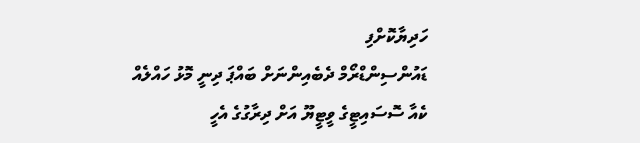ހަދިޔާކޮށްފި
ޑައުންސިންޑްރޯމް ދެބެއިންނަށް ބައްޕަ ދިނީ މޮޅު ހައްލެއް
ކެއާ ސޮސައިޓީގެ ވީޓީޔޫ އަށް ދިރާގުގެ އެހީ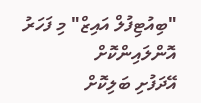"ބިއުޓިފުލް އައިޒް" މި ފަހަރު އޮންލައިންކޮށް
އޭދަފުށި ބަލިކޮށް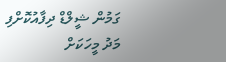ގަމުން ޝީލްޑް ދިފާއުކޮށްފި
މަދު މީހަކަށް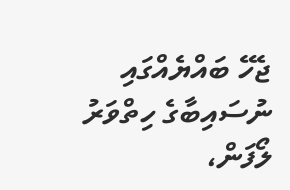ޖެހޭ ބައްޔެއްގައި ނުސައިބާގެ ހިތްވަރު
ލޯފަން،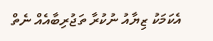އެކަމަކު ޒިޔާއު ނުކުރާ ތަޖުރިބާއެއް ނެތް